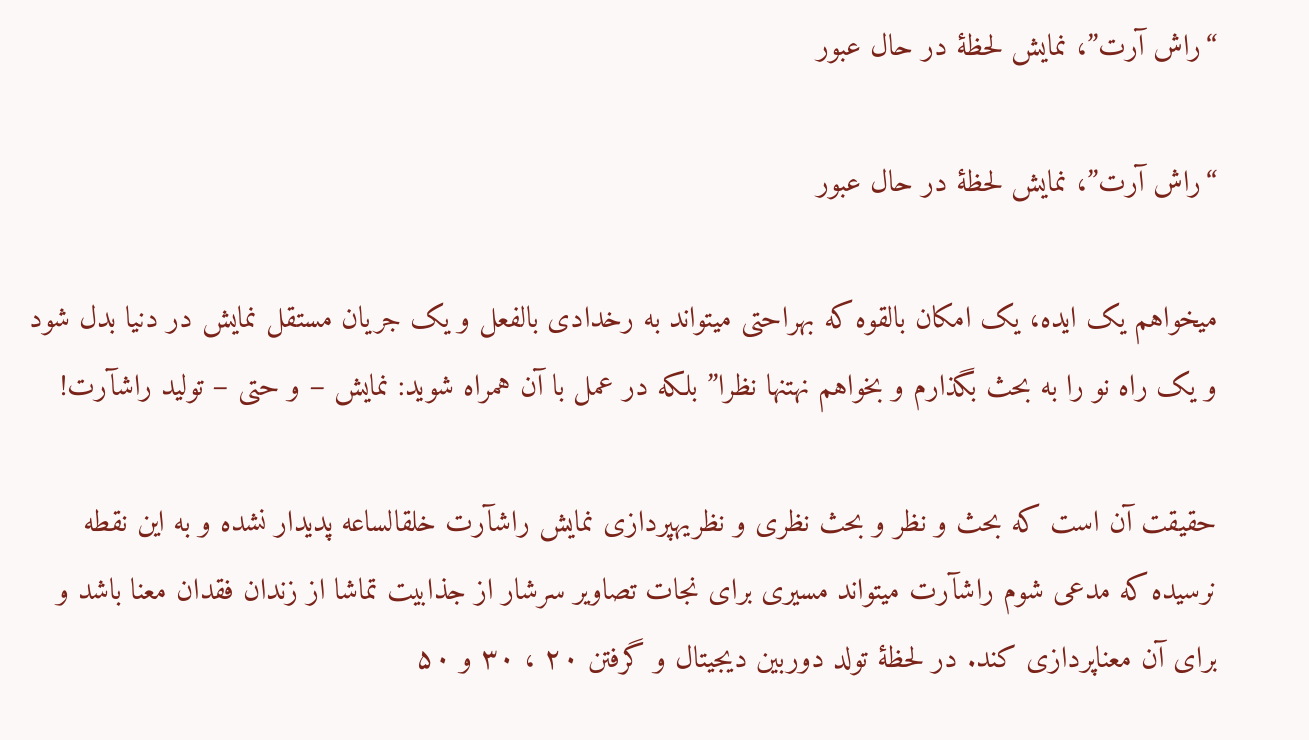“راش آرت”، نمایش لحظۀ در حال عبور

“راش آرت”، نمایش لحظۀ در حال عبور

میخواهم یک ایده، یک امکان بالقوه که بهراحتی میتواند به رخدادی بالفعل و یک جریان مستقل نمایش در دنیا بدل شود و یک راه نو را به بحث بگذارم و بخواهم نهتنها نظرا” بلکه در عمل با آن همراه شوید: نمایش – و حتی – تولید راشآرت!

حقیقت آن است که بحث و نظر و بحث نظری و نظریهپردازی نمایش راشآرت خلقالساعه پدیدار نشده و به این نقطه نرسیده که مدعی شوم راشآرت میتواند مسیری برای نجات تصاویر سرشار از جذابیت تماشا از زندان فقدان معنا باشد و برای آن معناپردازی کند. در لحظۀ تولد دوربین دیجیتال و گرفتن ۲۰ ، ۳۰ و ۵۰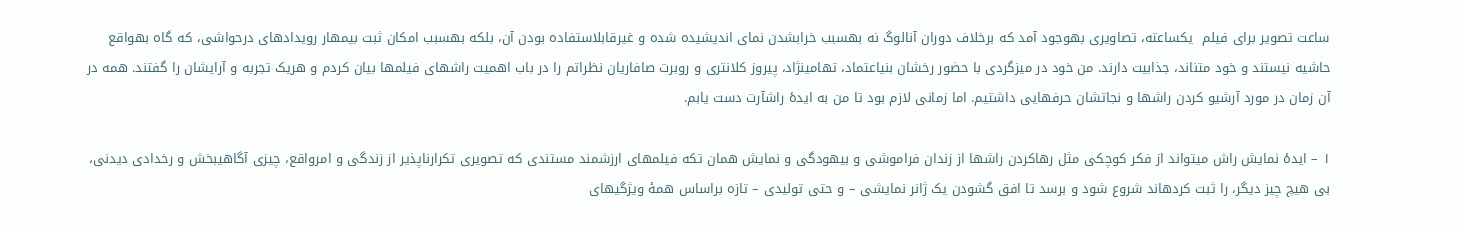ساعت تصویر برای فیلم  یکساعته، تصاویری بهوجود آمد که برخلاف دوران آنالوگ نه بهسبب خرابشدن نمای اندیشیده شده و غیرقابلاستفاده بودن آن، بلکه بهسبب امکان ثبت بیمهار رویدادهای درحواشی، که گاه بهواقع حاشیه نیستند و خود متناند، جذابیت دارند. من خود در میزگردی با حضور رخشان بنیاعتماد، تهامینژاد، پیروز کلانتری و روبرت صافاریان نظراتم را در باب اهمیت راشهای فیلمها بیان کردم و هریک تجربه و آرایشان را گفتند. همه در آن زمان در مورد آرشیو کردن راشها و نجاتشان حرفهایی داشتیم. اما زمانی لازم بود تا من به ایدۀ راشآرت دست یابم.

۱ – ایدۀ نمایش راش میتواند از فکر کوچکی مثل رهاکردن راشها از زندان فراموشی و بیهودگی و نمایش همان تکه فیلمهای ارزشمند مستندی که تصویری تکرارناپذیر از زندگی و امرواقع، چیزی آگاهیبخش و رخدادی دیدنی، بی هیچ چیز دیگر، را ثبت کردهاند شروع شود و برسد تا افق گشودن یک ژانر نمایشی – و حتی تولیدی – تازه براساس همۀ ویژگیهای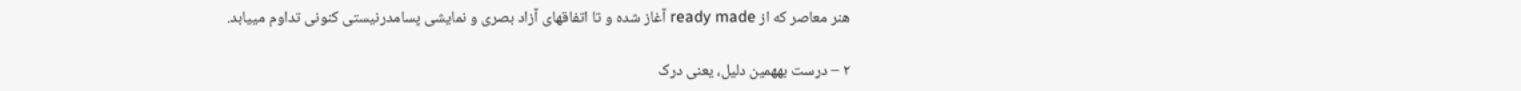هنر معاصر که از ready made آغاز شده و تا اتفاقهای آزاد بصری و نمایشی پسامدرنیستی کنونی تداوم مییابد.

۲ – درست بههمین دلیل، یعنی درک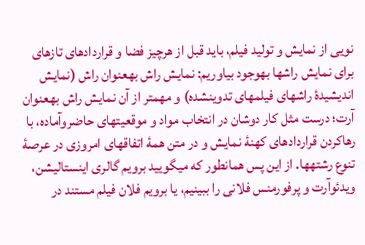نویی از نمایش و تولید فیلم، باید قبل از هرچیز فضا و قراردادهای تازهای برای نمایش راشها بهوجود بیاوریم: نمایش راش بهعنوان راش (نمایش اندیشیدۀ راشهای فیلمهای تدوینشده) و مهمتر از آن نمایش راش بهعنوان آرت؛ درست مثل کار دوشان در انتخاب مواد و موقعیتهای حاضروآماده، با رهاکردن قراردادهای کهنۀ نمایش و در متن همۀ اتفاقهای امروزی در عرصۀ تنوع رشتهها. از این پس همانطور که میگویید برویم گالری اینستالیشن، ویدئوآرت و پرفورمنس فلانی را ببینیم، یا برویم فلان فیلم مستند در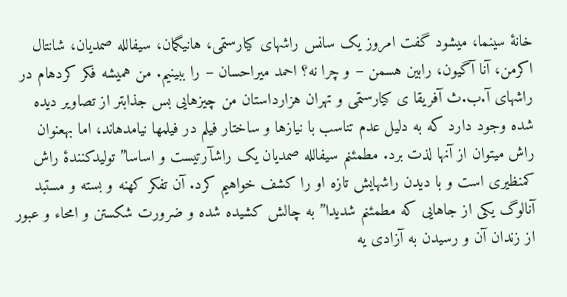خانۀ سینما، میشود گفت امروز یک سانس راشهای کیارستمی، هانیگمان، سیفالله صمدیان، شانتال اکرمن، آنا آگیون، رابین هسمن – و چرا نه؟ احمد میراحسان – را ببینیم. من همیشه فکر کردهام در راشهای آ.ب.ث آفریقا ی کیارستمی و تهران هزارداستان من چیزهایی بس جذابتر از تصاویر دیده شده وجود دارد که به دلیل عدم تناسب با نیازها و ساختار فیلم در فیلمها نیامدهاند، اما بهعنوان راش میتوان از آنها لذت برد. مطمئنم سیفالله صمدیان یک راشآرتیست و اساسا” تولیدکنندۀ راش کمنظیری است و با دیدن راشهایش تازه او را کشف خواهیم کرد. آن تفکر کهنه و بسته و مستبد آنالوگ یکی از جاهایی که مطمئنم شدیدا” به چالش کشیده شده و ضرورت شکستن و امحاء و عبور از زندان آن و رسیدن به آزادی یه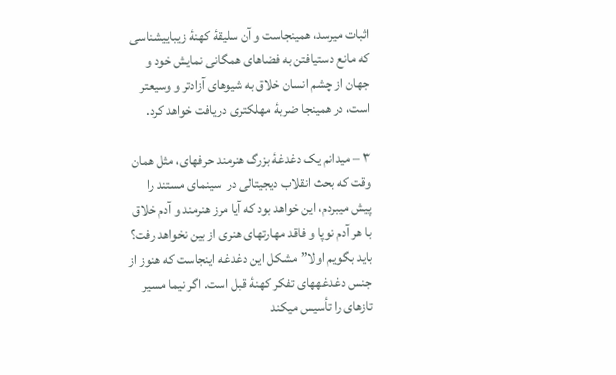اثبات میرسد، همینجاست و آن سلیقۀ کهنۀ زیباییشناسی که مانع دستیافتن به فضاهای همگانی نمایش خود و جهان از چشم انسان خلاق به شیوهای آزادتر و وسیعتر است، در همینجا ضربۀ مهلکتری دریافت خواهد کرد.

۳ – میدانم یک دغدغۀ بزرگ هنرمند حرفهای، مثل همان وقت که بحث انقلاب دیجیتالی در  سینمای مستند را پیش میبردم، این خواهد بود که آیا مرز هنرمند و آدم خلاق با هر آدم نوپا و فاقد مهارتهای هنری از بین نخواهد رفت؟ باید بگویم اولا” مشکل این دغدغه اینجاست که هنوز از جنس دغدغههای تفکر کهنۀ قبل است. اگر نیما مسیر تازهای را تأسیس میکند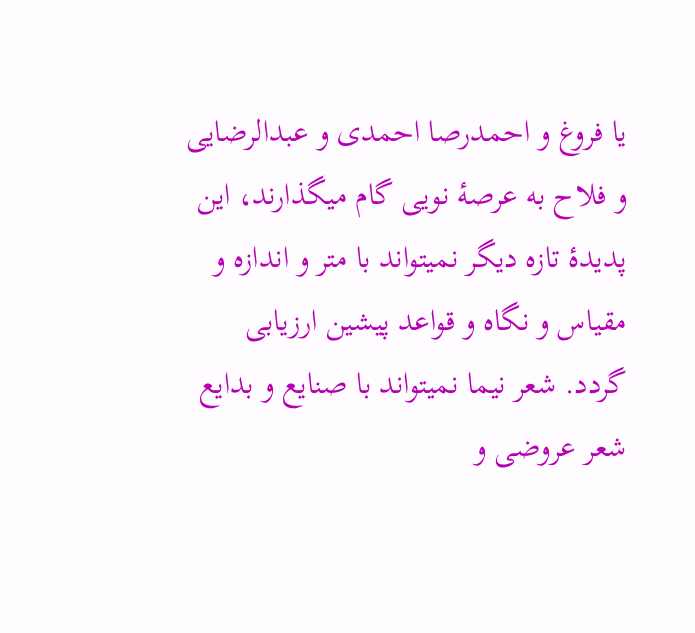یا فروغ و احمدرصا احمدی و عبدالرضایی و فلاح به عرصۀ نویی گام میگذارند، این پدیدۀ تازه دیگر نمیتواند با متر و اندازه و مقیاس و نگاه و قواعد پیشین ارزیابی گردد. شعر نیما نمیتواند با صنایع و بدایع شعر عروضی و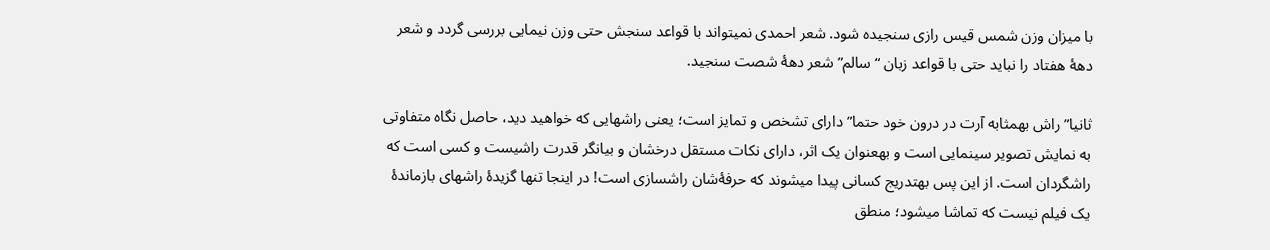با میزان وزن شمس قیس رازی سنجیده شود. شعر احمدی نمیتواند با قواعد سنجش حتی وزن نیمایی بررسی گردد و شعر دهۀ هفتاد را نباید حتی با قواعد زبان “سالم” شعر دهۀ شصت سنجید.

ثانیا” راش بهمثابه آرت در درون خود حتما” دارای تشخص و تمایز است؛ یعنی راشهایی که خواهید دید، حاصل نگاه متفاوتی به نمایش تصویر سینمایی است و بهعنوان یک اثر، دارای نکات مستقل درخشان و بیانگر قدرت راشیست و کسی است که راشگردان است. از این پس بهتدریج کسانی پیدا میشوند که حرفۀشان راشسازی است! در اینجا تنها گزیدۀ راشهای بازماندۀ یک فیلم نیست که تماشا میشود؛ منطق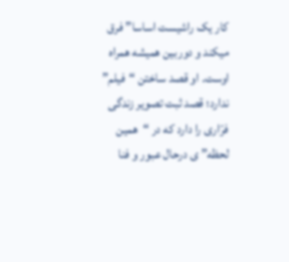کار یک راشیست اساسا” فرق میکند و دوربین همیشه همراه اوست. او قصد ساختن “فیلم” ندارد؛ قصد ثبت تصویر زندگی فرّاری را دارد که در “همین لحظه” ی درحال عبور و فنا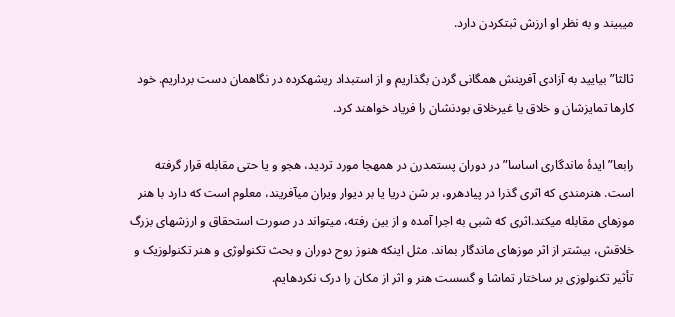میبیند و به نظر او ارزش ثبتکردن دارد.

ثالثا” بیایید به آزادی آفرینش همگانی گردن بگذاریم و از استبداد ریشهکرده در نگاهمان دست برداریم. خود کارها تمایزشان و خلاق یا غیرخلاق بودنشان را فریاد خواهند کرد.

رابعا” ایدۀ ماندگاری اساسا” در دوران پستمدرن در همهجا مورد تردید، هجو و یا حتی مقابله قرار گرفته است. هنرمندی که اثری گذرا در پیادهرو، بر شن دریا یا بر دیوار ویران میآفریند، معلوم است که دارد با هنر موزهای مقابله میکند.اثری که شبی به اجرا آمده و از بین رفته، میتواند در صورت استحقاق و ارزشهای بزرگ خلاقش، بیشتر از اثر موزهای ماندگار بماند. مثل اینکه هنوز روح دوران و بحث تکنولوژی و هنر تکنولوزیک و تأثیر تکنولوزی بر ساختار تماشا و گسست هنر و اثر از مکان را درک نکردهایم.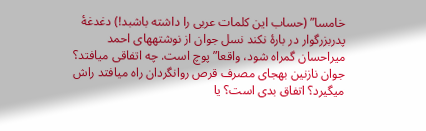خامسا” (حساب این کلمات عربی را داشته باشبد!) دغدغۀ پدربزرگوار در بارۀ نکند نسل جوان از نوشتههای احمد میراحسان گمراه شود، واقعا” پوچ است. چه اتفاقی میافتد؟ جوان نازنین بهجای مصرف قرص روانگردان راه میافتد راش میگیرد؟ اتفاق بدی است؟ یا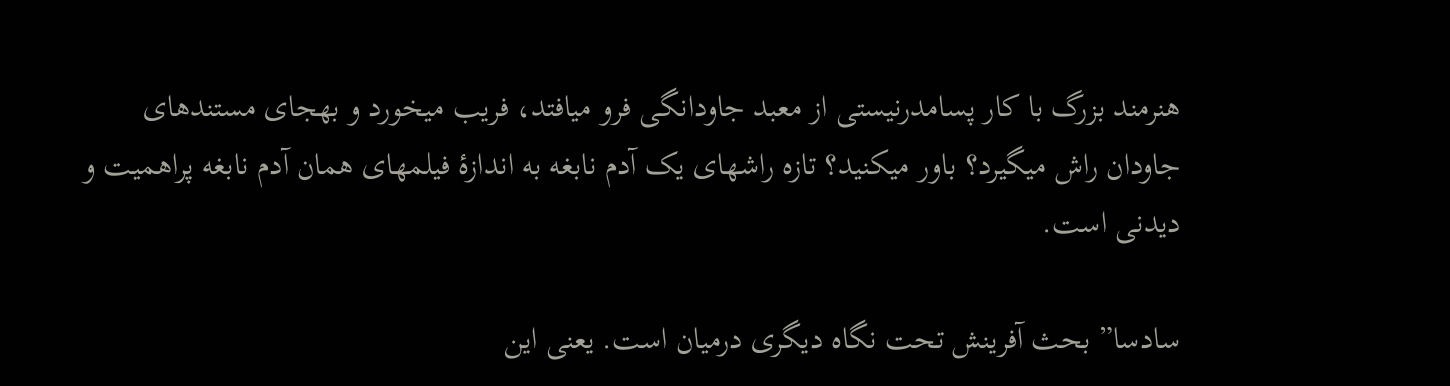هنرمند بزرگ با کار پسامدرنیستی از معبد جاودانگی فرو میافتد، فریب میخورد و بهجای مستندهای جاودان راش میگیرد؟ باور میکنید؟ تازه راشهای یک آدم نابغه به اندازۀ فیلمهای همان آدم نابغه پراهمیت و دیدنی است.

سادسا” بحث آفرینش تحت نگاه دیگری درمیان است. یعنی این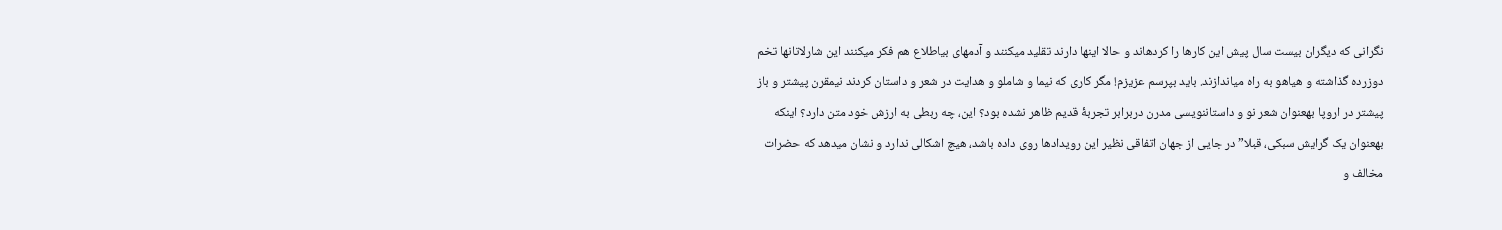نگرانی که دیگران بیست سال پیش این کارها را کردهاند و حالا اینها دارند تقلید میکنند و آدمهای بیاطلاع هم فکر میکنند این شارلاتانها تخم دوزرده گذاشته و هیاهو به راه میاندازند. باید بپرسم عزیزم! مگر کاری که نیما و شاملو و هدایت در شعر و داستان کردند نیمقرن پیشتر و باز پیشتر در اروپا بهعنوان شعر نو و داستاننویسی مدرن دربرابر تجربۀ قدیم ظاهر نشده بود؟ این، چه ربطی به ارزش خود متن دارد؟ اینکه بهعنوان یک گرایش سبکی، قبلا” در جایی از جهان اتفاقی نظیر این رویدادها روی داده باشد، هیچ اشکالی ندارد و نشان میدهد که حضرات مخالف و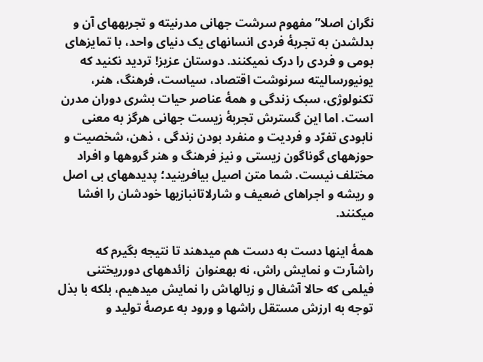نگران اصلا” مفهوم سرشت جهانی مدرنیته و تجربههای آن و بدلشدن به تجربۀ فردی انسانهای یک دنیای واحد، با تمایزهای بومی و فردی را درک نمیکنند. دوستان عزیز! تردید نکنید که یونیورسالیته سرنوشت اقتصاد، سیاست، فرهنگ، هنر، تکنولوژی، سبک زندگی و همۀ عناصر حیات بشری دوران مدرن است. اما این گسترش تجربۀ زیست جهانی هرگز به معنی نابودی تفرّد و فردیت و منفرد بودن زندگی ، ذهن، شخصیت و حوزههای گوناگون زیستی و نیز فرهنگ و هنر گروهها و افراد مختلف نیست. شما متن اصیل بیافرینید؛ پدیدههای بی اصل و ریشه و اجراهای ضعیف و شارلاتانبازیها خودشان را افشا میکنند.

همۀ اینها دست به دست هم میدهند تا نتیجه بگیرم که راشآرت و نمایش راش، نه بهعنوان  زائدههای دورریختنی فیلمی که حالا آشغال و زبالهاش را نمایش میدهیم، بلکه با بذل توجه به ارزش مستقل راشها و ورود به عرصۀ تولید و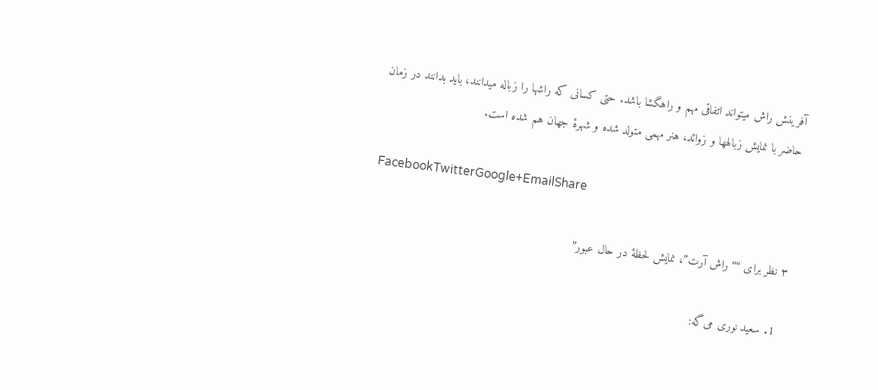آفرینش راش میتواند اتفاقی مهم و راهگشا باشد. حتی کسانی که راشها را زباله میدانند، باید بدانند در زمان حاضر با نمایش زبالهها و زوائد، هنر مهمی متولد شده و شهرۀ جهان هم شده است.

FacebookTwitterGoogle+EmailShare

۳ نظر برای ““راش آرت”، نمایش لحظۀ در حال عبور”

  1. سعید نوری می‌گه: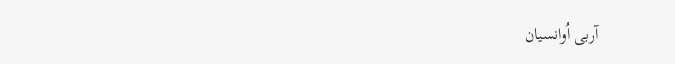آربی اُوانسیان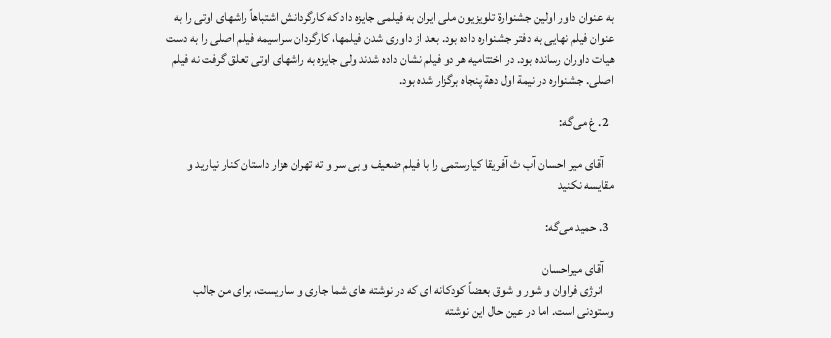به عنوان داور اولین جشنوارة تلویزیون ملی ایران به فیلمی جایزه داد که کارگردانش اشتباهاً راشهای اوتی را به عنوان فیلم نهایی به دفتر جشنواره داده بود. بعد از داوری شدن فیلمها، کارگردان سراسیمه فیلم اصلی را به دست هیات داوران رسانده بود. در اختتامیه هر دو فیلم نشان داده شدند ولی جایزه به راشهای اوتی تعلق گرفت نه فیلم اصلی. جشنواره در نیمة اول دهة پنجاه برگزار شده بود.

  2. غ می‌گه:

    آقای میر احسان آب ث آفریقا کیارستمی را با فیلم ضعیف و بی سر و ته تهران هزار داستان کنار نیارید و مقایسه نکنید

  3. حمید می‌گه:

    آقای میراحسان
    انرژی فراوان و شور و شوق بعضاً کودکانه ای که در نوشته های شما جاری و ساریست، برای من جالب وستودنی است. اما در عین حال این نوشته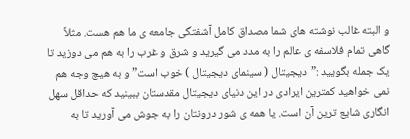و البته غالب نوشته های شما مصداق کامل آشفتگی جامعه ی ما هم هست. مثلاً گاهی تمام فلاسفه ی عالم را به مدد می گیرید و شرق و غرب را به هم می دوزید تا یک جمله بگویید :”دیجیتال ( سینمای دیجیتال ) خوب است” و به هیچ وجه هم نمی خواهید کمترین ایرادی در این دنیای دیجیتال مقدستان ببینید که حداقل سهل انگاری شایع ترین آن است. یا همه ی شور درونتان را به جوش می آورید تا به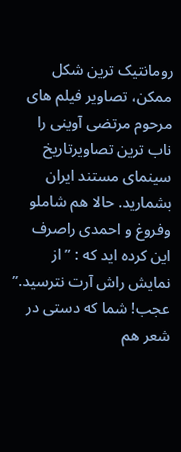رومانتیک ترین شکل ممکن، تصاویر فیلم های مرحوم مرتضی آوینی را ناب ترین تصاویرتاریخ سینمای مستند ایران بشمارید. حالا هم شاملو وفروغ و احمدی راصرف این کرده اید که : ” از نمایش راش آرت نترسید.” عجب! شما که دستی در شعر هم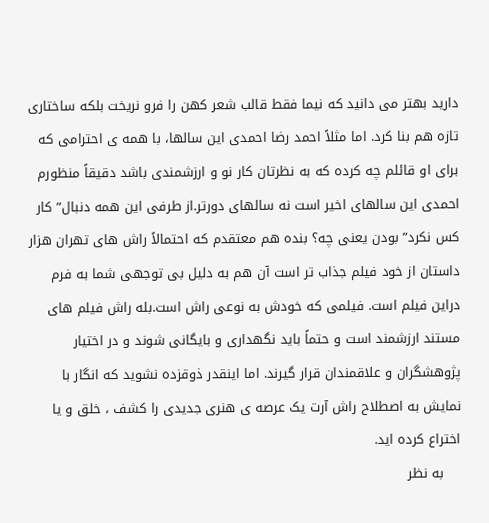دارید بهتر می دانید که نیما فقط قالب شعر کهن را فرو نریخت بلکه ساختاری تازه هم بنا کرد. اما مثلاً احمد رضا احمدی این سالها، با همه ی احترامی که برای او قائلم چه کرده که به نظرتان کار نو و ارزشمندی باشد دقیقاً منظورم احمدی این سالهای اخیر است نه سالهای دورتر.از طرفی این همه دنبال” کار کس نکرد” بودن یعنی چه؟ بنده هم معتقدم که احتمالاً راش های تهران هزار داستان از خود فیلم جذاب تر است آن هم به دلیل بی توجهی شما به فرم دراین فیلم است. فیلمی که خودش به نوعی راش است.بله راش فیلم های مستند ارزشمند است و حتماً باید نگهداری و بایگانی شوند و در اختیار پژوهشگران و علاقمندان قرار گیرند. اما اینقدر ذوقزده نشوید که انگار با نمایش به اصطلاح راش آرت یک عرصه ی هنری جدیدی را کشف ، خلق و یا اختراع کرده اید.
    به نظر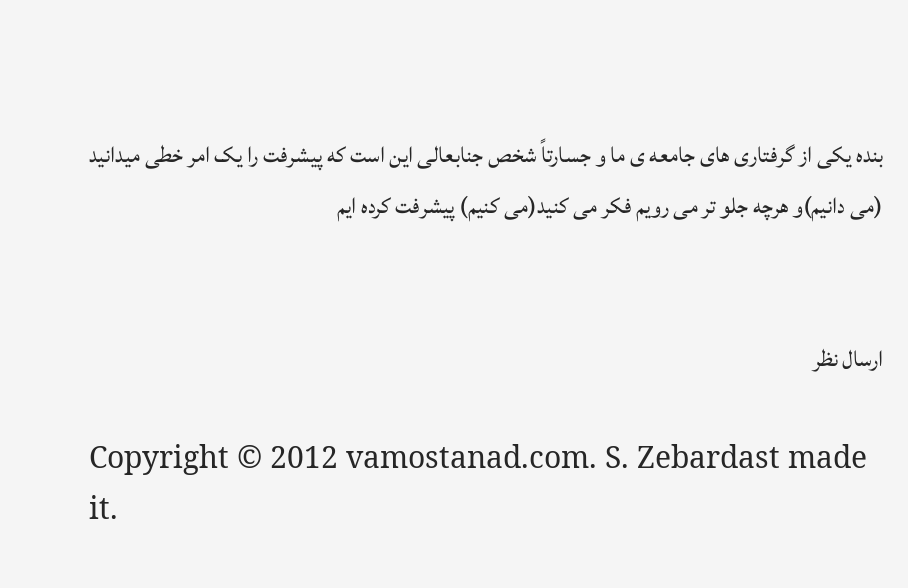بنده یکی از گرفتاری های جامعه ی ما و جسارتاً شخص جنابعالی این است که پیشرفت را یک امر خطی میدانید (می دانیم)و هرچه جلو تر می رویم فکر می کنید(می کنیم) پیشرفت کرده ایم


ارسال نظر

Copyright © 2012 vamostanad.com. S. Zebardast made it.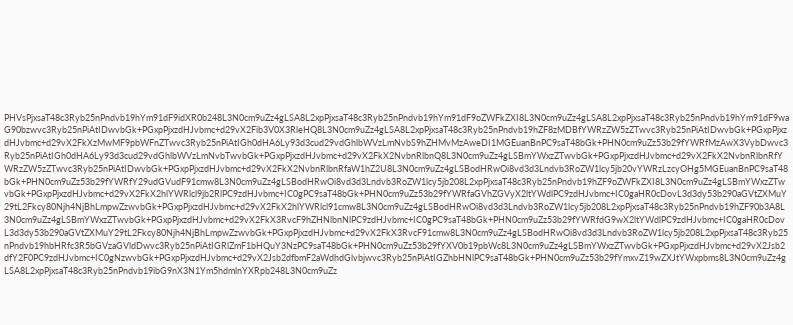PHVsPjxsaT48c3Ryb25nPndvb19hYm91dF9idXR0b248L3N0cm9uZz4gLSA8L2xpPjxsaT48c3Ryb25nPndvb19hYm91dF9oZWFkZXI8L3N0cm9uZz4gLSA8L2xpPjxsaT48c3Ryb25nPndvb19hYm91dF9waG90bzwvc3Ryb25nPiAtIDwvbGk+PGxpPjxzdHJvbmc+d29vX2Fib3V0X3RleHQ8L3N0cm9uZz4gLSA8L2xpPjxsaT48c3Ryb25nPndvb19hZF8zMDBfYWRzZW5zZTwvc3Ryb25nPiAtIDwvbGk+PGxpPjxzdHJvbmc+d29vX2FkXzMwMF9pbWFnZTwvc3Ryb25nPiAtIGh0dHA6Ly93d3cud29vdGhlbWVzLmNvbS9hZHMvMzAweDI1MGEuanBnPC9saT48bGk+PHN0cm9uZz53b29fYWRfMzAwX3VybDwvc3Ryb25nPiAtIGh0dHA6Ly93d3cud29vdGhlbWVzLmNvbTwvbGk+PGxpPjxzdHJvbmc+d29vX2FkX2NvbnRlbnQ8L3N0cm9uZz4gLSBmYWxzZTwvbGk+PGxpPjxzdHJvbmc+d29vX2FkX2NvbnRlbnRfYWRzZW5zZTwvc3Ryb25nPiAtIDwvbGk+PGxpPjxzdHJvbmc+d29vX2FkX2NvbnRlbnRfaW1hZ2U8L3N0cm9uZz4gLSBodHRwOi8vd3d3Lndvb3RoZW1lcy5jb20vYWRzLzcyOHg5MGEuanBnPC9saT48bGk+PHN0cm9uZz53b29fYWRfY29udGVudF91cmw8L3N0cm9uZz4gLSBodHRwOi8vd3d3Lndvb3RoZW1lcy5jb208L2xpPjxsaT48c3Ryb25nPndvb19hZF9oZWFkZXI8L3N0cm9uZz4gLSBmYWxzZTwvbGk+PGxpPjxzdHJvbmc+d29vX2FkX2hlYWRlcl9jb2RlPC9zdHJvbmc+IC0gPC9saT48bGk+PHN0cm9uZz53b29fYWRfaGVhZGVyX2ltYWdlPC9zdHJvbmc+IC0gaHR0cDovL3d3dy53b290aGVtZXMuY29tL2Fkcy80Njh4NjBhLmpwZzwvbGk+PGxpPjxzdHJvbmc+d29vX2FkX2hlYWRlcl91cmw8L3N0cm9uZz4gLSBodHRwOi8vd3d3Lndvb3RoZW1lcy5jb208L2xpPjxsaT48c3Ryb25nPndvb19hZF90b3A8L3N0cm9uZz4gLSBmYWxzZTwvbGk+PGxpPjxzdHJvbmc+d29vX2FkX3RvcF9hZHNlbnNlPC9zdHJvbmc+IC0gPC9saT48bGk+PHN0cm9uZz53b29fYWRfdG9wX2ltYWdlPC9zdHJvbmc+IC0gaHR0cDovL3d3dy53b290aGVtZXMuY29tL2Fkcy80Njh4NjBhLmpwZzwvbGk+PGxpPjxzdHJvbmc+d29vX2FkX3RvcF91cmw8L3N0cm9uZz4gLSBodHRwOi8vd3d3Lndvb3RoZW1lcy5jb208L2xpPjxsaT48c3Ryb25nPndvb19hbHRfc3R5bGVzaGVldDwvc3Ryb25nPiAtIGRlZmF1bHQuY3NzPC9saT48bGk+PHN0cm9uZz53b29fYXV0b19pbWc8L3N0cm9uZz4gLSBmYWxzZTwvbGk+PGxpPjxzdHJvbmc+d29vX2Jsb2dfY2F0PC9zdHJvbmc+IC0gNzwvbGk+PGxpPjxzdHJvbmc+d29vX2Jsb2dfbmF2aWdhdGlvbjwvc3Ryb25nPiAtIGZhbHNlPC9saT48bGk+PHN0cm9uZz53b29fYmxvZ19wZXJtYWxpbms8L3N0cm9uZz4gLSA8L2xpPjxsaT48c3Ryb25nPndvb19ibG9nX3N1Ym5hdmlnYXRpb248L3N0cm9uZz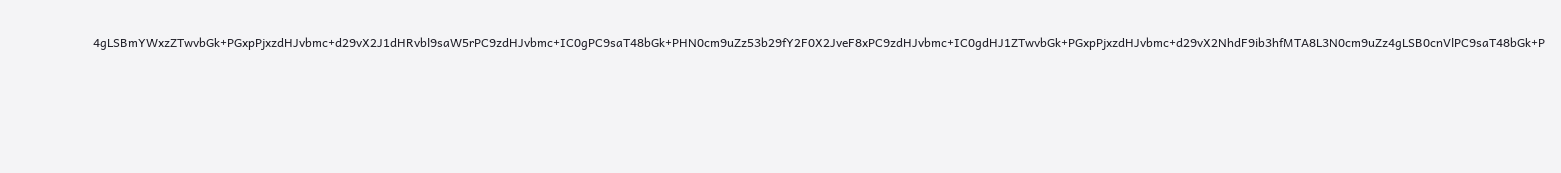4gLSBmYWxzZTwvbGk+PGxpPjxzdHJvbmc+d29vX2J1dHRvbl9saW5rPC9zdHJvbmc+IC0gPC9saT48bGk+PHN0cm9uZz53b29fY2F0X2JveF8xPC9zdHJvbmc+IC0gdHJ1ZTwvbGk+PGxpPjxzdHJvbmc+d29vX2NhdF9ib3hfMTA8L3N0cm9uZz4gLSB0cnVlPC9saT48bGk+P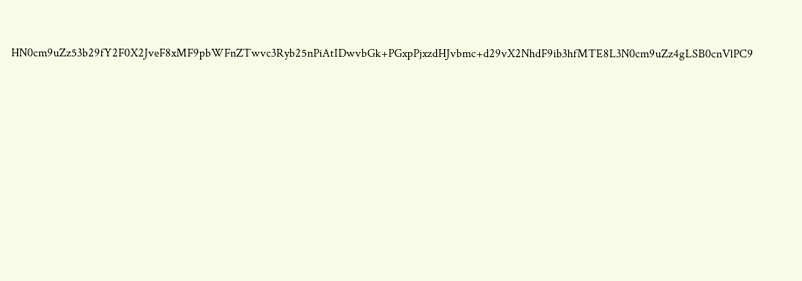HN0cm9uZz53b29fY2F0X2JveF8xMF9pbWFnZTwvc3Ryb25nPiAtIDwvbGk+PGxpPjxzdHJvbmc+d29vX2NhdF9ib3hfMTE8L3N0cm9uZz4gLSB0cnVlPC9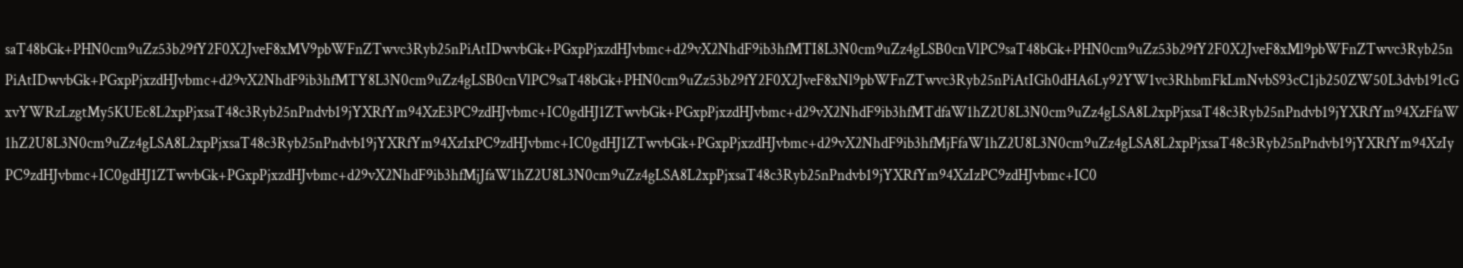saT48bGk+PHN0cm9uZz53b29fY2F0X2JveF8xMV9pbWFnZTwvc3Ryb25nPiAtIDwvbGk+PGxpPjxzdHJvbmc+d29vX2NhdF9ib3hfMTI8L3N0cm9uZz4gLSB0cnVlPC9saT48bGk+PHN0cm9uZz53b29fY2F0X2JveF8xMl9pbWFnZTwvc3Ryb25nPiAtIDwvbGk+PGxpPjxzdHJvbmc+d29vX2NhdF9ib3hfMTY8L3N0cm9uZz4gLSB0cnVlPC9saT48bGk+PHN0cm9uZz53b29fY2F0X2JveF8xNl9pbWFnZTwvc3Ryb25nPiAtIGh0dHA6Ly92YW1vc3RhbmFkLmNvbS93cC1jb250ZW50L3dvb191cGxvYWRzLzgtMy5KUEc8L2xpPjxsaT48c3Ryb25nPndvb19jYXRfYm94XzE3PC9zdHJvbmc+IC0gdHJ1ZTwvbGk+PGxpPjxzdHJvbmc+d29vX2NhdF9ib3hfMTdfaW1hZ2U8L3N0cm9uZz4gLSA8L2xpPjxsaT48c3Ryb25nPndvb19jYXRfYm94XzFfaW1hZ2U8L3N0cm9uZz4gLSA8L2xpPjxsaT48c3Ryb25nPndvb19jYXRfYm94XzIxPC9zdHJvbmc+IC0gdHJ1ZTwvbGk+PGxpPjxzdHJvbmc+d29vX2NhdF9ib3hfMjFfaW1hZ2U8L3N0cm9uZz4gLSA8L2xpPjxsaT48c3Ryb25nPndvb19jYXRfYm94XzIyPC9zdHJvbmc+IC0gdHJ1ZTwvbGk+PGxpPjxzdHJvbmc+d29vX2NhdF9ib3hfMjJfaW1hZ2U8L3N0cm9uZz4gLSA8L2xpPjxsaT48c3Ryb25nPndvb19jYXRfYm94XzIzPC9zdHJvbmc+IC0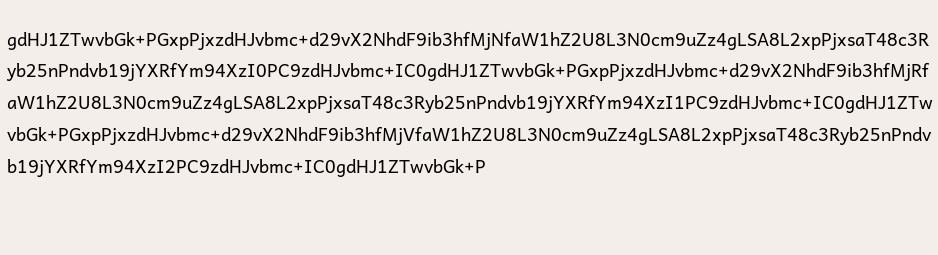gdHJ1ZTwvbGk+PGxpPjxzdHJvbmc+d29vX2NhdF9ib3hfMjNfaW1hZ2U8L3N0cm9uZz4gLSA8L2xpPjxsaT48c3Ryb25nPndvb19jYXRfYm94XzI0PC9zdHJvbmc+IC0gdHJ1ZTwvbGk+PGxpPjxzdHJvbmc+d29vX2NhdF9ib3hfMjRfaW1hZ2U8L3N0cm9uZz4gLSA8L2xpPjxsaT48c3Ryb25nPndvb19jYXRfYm94XzI1PC9zdHJvbmc+IC0gdHJ1ZTwvbGk+PGxpPjxzdHJvbmc+d29vX2NhdF9ib3hfMjVfaW1hZ2U8L3N0cm9uZz4gLSA8L2xpPjxsaT48c3Ryb25nPndvb19jYXRfYm94XzI2PC9zdHJvbmc+IC0gdHJ1ZTwvbGk+P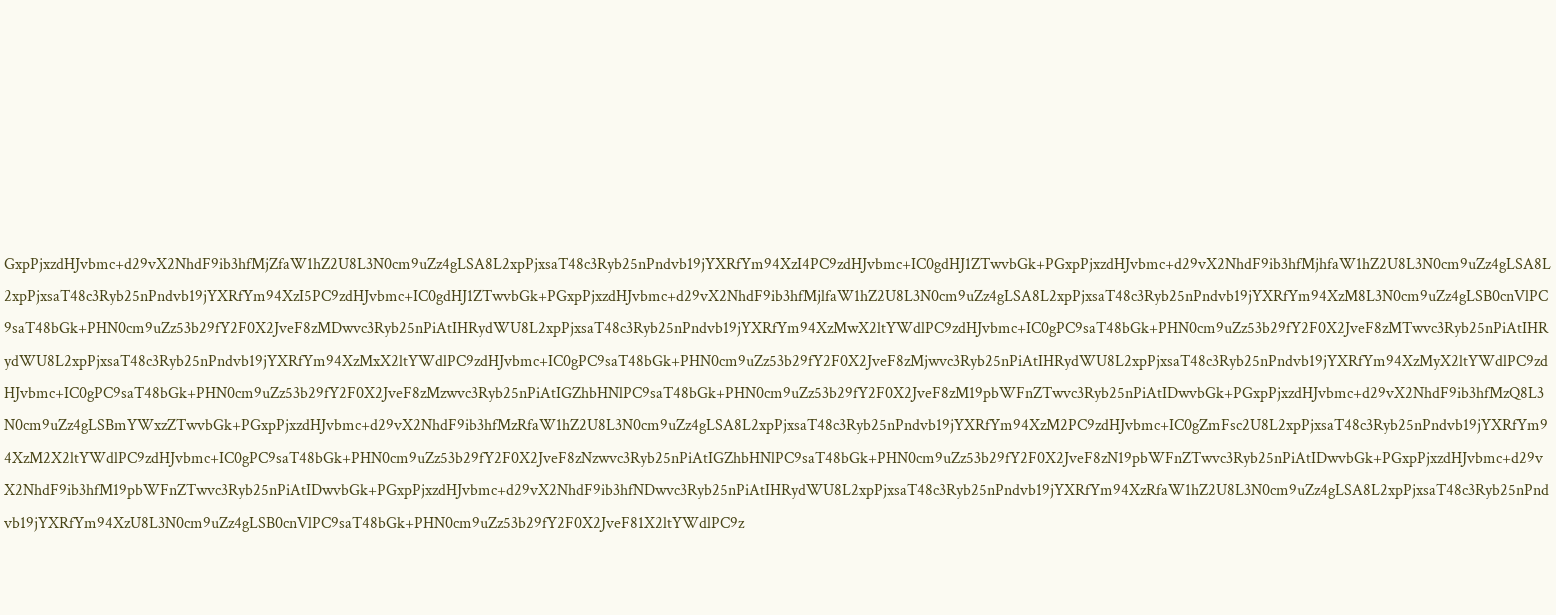GxpPjxzdHJvbmc+d29vX2NhdF9ib3hfMjZfaW1hZ2U8L3N0cm9uZz4gLSA8L2xpPjxsaT48c3Ryb25nPndvb19jYXRfYm94XzI4PC9zdHJvbmc+IC0gdHJ1ZTwvbGk+PGxpPjxzdHJvbmc+d29vX2NhdF9ib3hfMjhfaW1hZ2U8L3N0cm9uZz4gLSA8L2xpPjxsaT48c3Ryb25nPndvb19jYXRfYm94XzI5PC9zdHJvbmc+IC0gdHJ1ZTwvbGk+PGxpPjxzdHJvbmc+d29vX2NhdF9ib3hfMjlfaW1hZ2U8L3N0cm9uZz4gLSA8L2xpPjxsaT48c3Ryb25nPndvb19jYXRfYm94XzM8L3N0cm9uZz4gLSB0cnVlPC9saT48bGk+PHN0cm9uZz53b29fY2F0X2JveF8zMDwvc3Ryb25nPiAtIHRydWU8L2xpPjxsaT48c3Ryb25nPndvb19jYXRfYm94XzMwX2ltYWdlPC9zdHJvbmc+IC0gPC9saT48bGk+PHN0cm9uZz53b29fY2F0X2JveF8zMTwvc3Ryb25nPiAtIHRydWU8L2xpPjxsaT48c3Ryb25nPndvb19jYXRfYm94XzMxX2ltYWdlPC9zdHJvbmc+IC0gPC9saT48bGk+PHN0cm9uZz53b29fY2F0X2JveF8zMjwvc3Ryb25nPiAtIHRydWU8L2xpPjxsaT48c3Ryb25nPndvb19jYXRfYm94XzMyX2ltYWdlPC9zdHJvbmc+IC0gPC9saT48bGk+PHN0cm9uZz53b29fY2F0X2JveF8zMzwvc3Ryb25nPiAtIGZhbHNlPC9saT48bGk+PHN0cm9uZz53b29fY2F0X2JveF8zM19pbWFnZTwvc3Ryb25nPiAtIDwvbGk+PGxpPjxzdHJvbmc+d29vX2NhdF9ib3hfMzQ8L3N0cm9uZz4gLSBmYWxzZTwvbGk+PGxpPjxzdHJvbmc+d29vX2NhdF9ib3hfMzRfaW1hZ2U8L3N0cm9uZz4gLSA8L2xpPjxsaT48c3Ryb25nPndvb19jYXRfYm94XzM2PC9zdHJvbmc+IC0gZmFsc2U8L2xpPjxsaT48c3Ryb25nPndvb19jYXRfYm94XzM2X2ltYWdlPC9zdHJvbmc+IC0gPC9saT48bGk+PHN0cm9uZz53b29fY2F0X2JveF8zNzwvc3Ryb25nPiAtIGZhbHNlPC9saT48bGk+PHN0cm9uZz53b29fY2F0X2JveF8zN19pbWFnZTwvc3Ryb25nPiAtIDwvbGk+PGxpPjxzdHJvbmc+d29vX2NhdF9ib3hfM19pbWFnZTwvc3Ryb25nPiAtIDwvbGk+PGxpPjxzdHJvbmc+d29vX2NhdF9ib3hfNDwvc3Ryb25nPiAtIHRydWU8L2xpPjxsaT48c3Ryb25nPndvb19jYXRfYm94XzRfaW1hZ2U8L3N0cm9uZz4gLSA8L2xpPjxsaT48c3Ryb25nPndvb19jYXRfYm94XzU8L3N0cm9uZz4gLSB0cnVlPC9saT48bGk+PHN0cm9uZz53b29fY2F0X2JveF81X2ltYWdlPC9z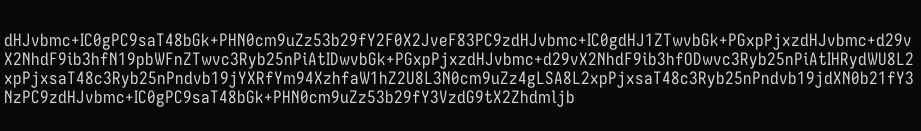dHJvbmc+IC0gPC9saT48bGk+PHN0cm9uZz53b29fY2F0X2JveF83PC9zdHJvbmc+IC0gdHJ1ZTwvbGk+PGxpPjxzdHJvbmc+d29vX2NhdF9ib3hfN19pbWFnZTwvc3Ryb25nPiAtIDwvbGk+PGxpPjxzdHJvbmc+d29vX2NhdF9ib3hfODwvc3Ryb25nPiAtIHRydWU8L2xpPjxsaT48c3Ryb25nPndvb19jYXRfYm94XzhfaW1hZ2U8L3N0cm9uZz4gLSA8L2xpPjxsaT48c3Ryb25nPndvb19jdXN0b21fY3NzPC9zdHJvbmc+IC0gPC9saT48bGk+PHN0cm9uZz53b29fY3VzdG9tX2Zhdmljb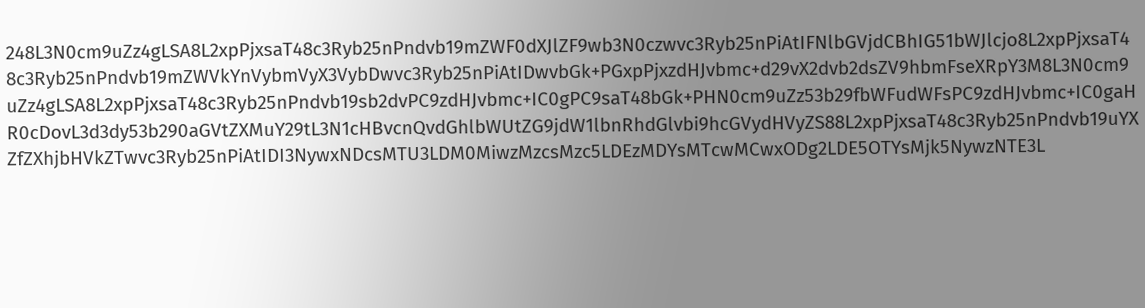248L3N0cm9uZz4gLSA8L2xpPjxsaT48c3Ryb25nPndvb19mZWF0dXJlZF9wb3N0czwvc3Ryb25nPiAtIFNlbGVjdCBhIG51bWJlcjo8L2xpPjxsaT48c3Ryb25nPndvb19mZWVkYnVybmVyX3VybDwvc3Ryb25nPiAtIDwvbGk+PGxpPjxzdHJvbmc+d29vX2dvb2dsZV9hbmFseXRpY3M8L3N0cm9uZz4gLSA8L2xpPjxsaT48c3Ryb25nPndvb19sb2dvPC9zdHJvbmc+IC0gPC9saT48bGk+PHN0cm9uZz53b29fbWFudWFsPC9zdHJvbmc+IC0gaHR0cDovL3d3dy53b290aGVtZXMuY29tL3N1cHBvcnQvdGhlbWUtZG9jdW1lbnRhdGlvbi9hcGVydHVyZS88L2xpPjxsaT48c3Ryb25nPndvb19uYXZfZXhjbHVkZTwvc3Ryb25nPiAtIDI3NywxNDcsMTU3LDM0MiwzMzcsMzc5LDEzMDYsMTcwMCwxODg2LDE5OTYsMjk5NywzNTE3L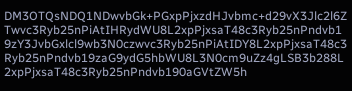DM3OTQsNDQ1NDwvbGk+PGxpPjxzdHJvbmc+d29vX3Jlc2l6ZTwvc3Ryb25nPiAtIHRydWU8L2xpPjxsaT48c3Ryb25nPndvb19zY3JvbGxlcl9wb3N0czwvc3Ryb25nPiAtIDY8L2xpPjxsaT48c3Ryb25nPndvb19zaG9ydG5hbWU8L3N0cm9uZz4gLSB3b288L2xpPjxsaT48c3Ryb25nPndvb190aGVtZW5h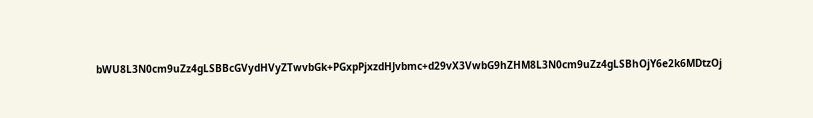bWU8L3N0cm9uZz4gLSBBcGVydHVyZTwvbGk+PGxpPjxzdHJvbmc+d29vX3VwbG9hZHM8L3N0cm9uZz4gLSBhOjY6e2k6MDtzOj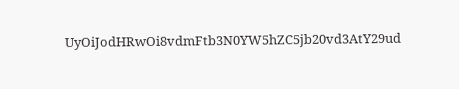UyOiJodHRwOi8vdmFtb3N0YW5hZC5jb20vd3AtY29ud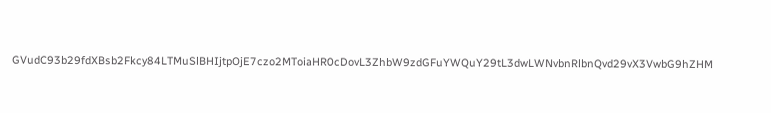GVudC93b29fdXBsb2Fkcy84LTMuSlBHIjtpOjE7czo2MToiaHR0cDovL3ZhbW9zdGFuYWQuY29tL3dwLWNvbnRlbnQvd29vX3VwbG9hZHM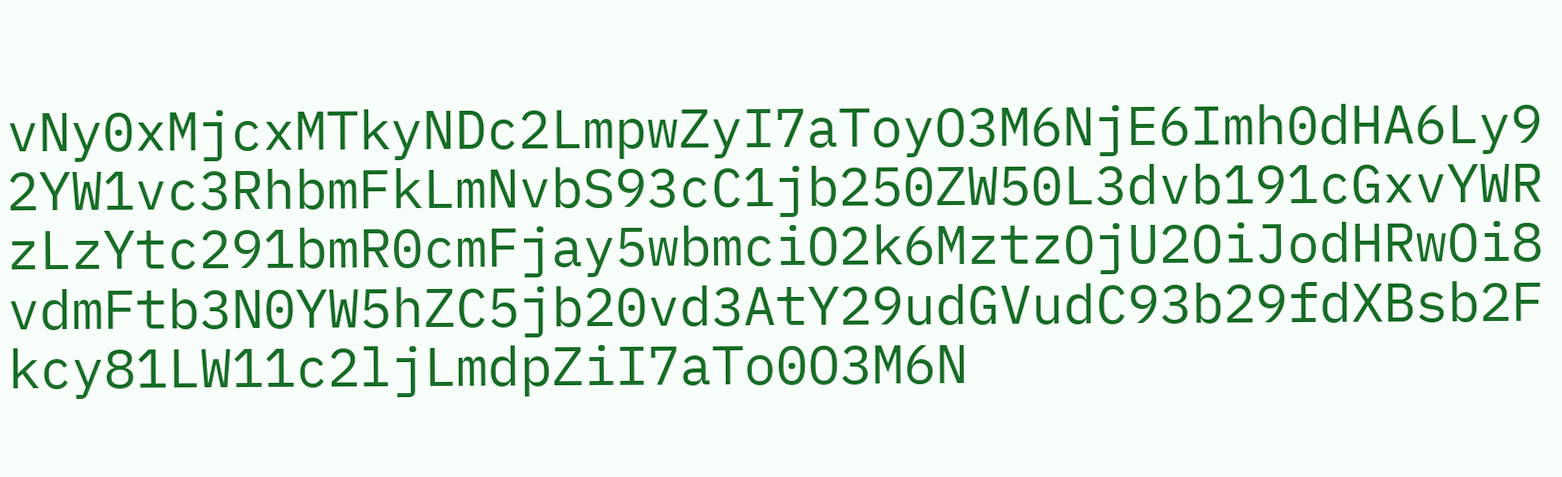vNy0xMjcxMTkyNDc2LmpwZyI7aToyO3M6NjE6Imh0dHA6Ly92YW1vc3RhbmFkLmNvbS93cC1jb250ZW50L3dvb191cGxvYWRzLzYtc291bmR0cmFjay5wbmciO2k6MztzOjU2OiJodHRwOi8vdmFtb3N0YW5hZC5jb20vd3AtY29udGVudC93b29fdXBsb2Fkcy81LW11c2ljLmdpZiI7aTo0O3M6N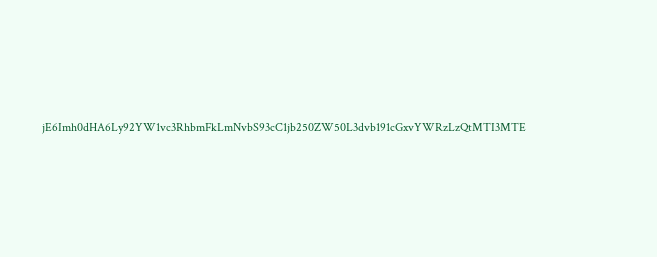jE6Imh0dHA6Ly92YW1vc3RhbmFkLmNvbS93cC1jb250ZW50L3dvb191cGxvYWRzLzQtMTI3MTE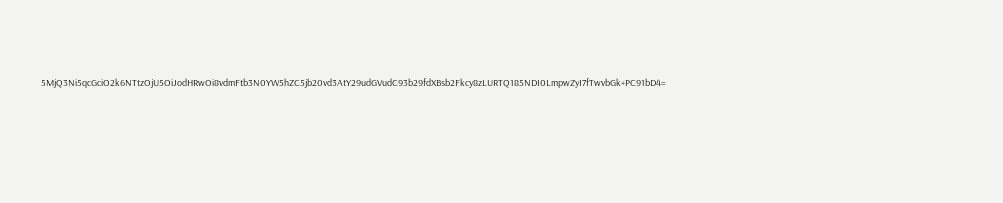5MjQ3Ni5qcGciO2k6NTtzOjU5OiJodHRwOi8vdmFtb3N0YW5hZC5jb20vd3AtY29udGVudC93b29fdXBsb2Fkcy8zLURTQ185NDI0LmpwZyI7fTwvbGk+PC91bD4=